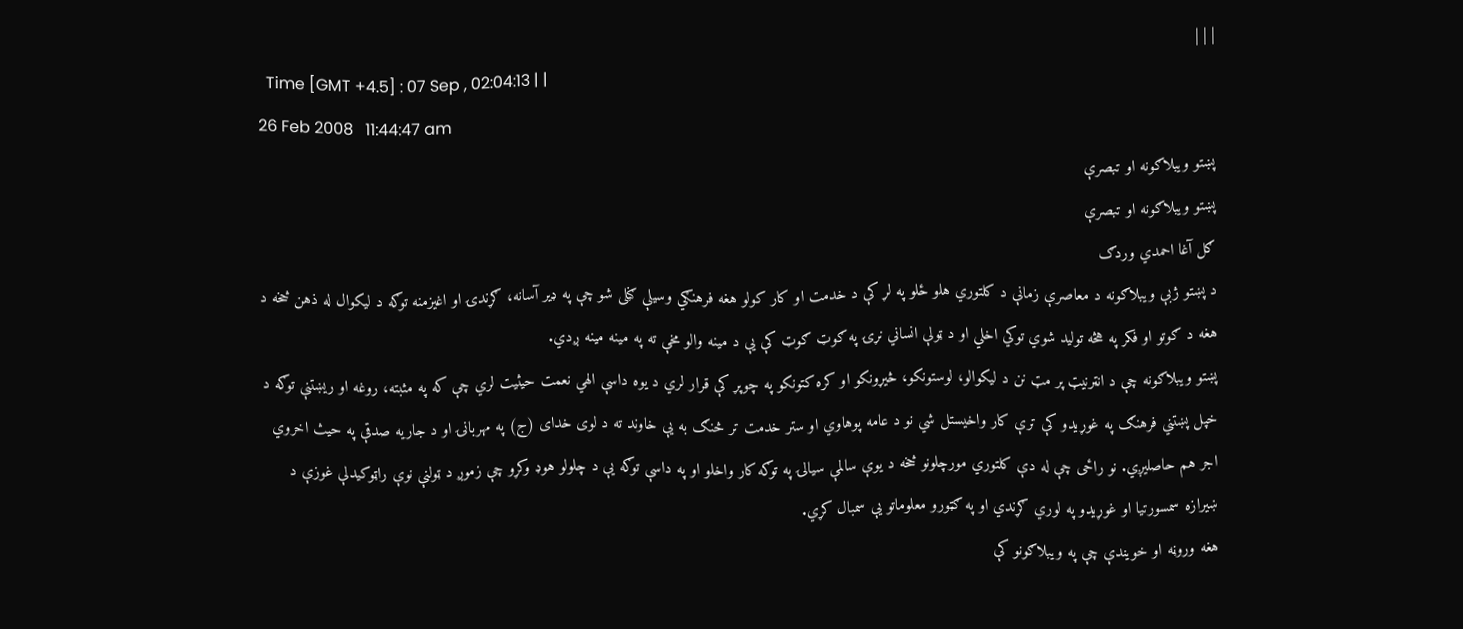| | |
  Time [GMT +4.5] : 07 Sep , 02:04:13 | |
26 Feb 2008   11:44:47 am
پښتو ویبلاګونه او تبصرې
پښتو ویبلاګونه او تبصرې
ګل آغا احمدي وردګ
د پښتو ژبې ویبلاګونه د معاصرې زمانې د کلتوري هلو ځلو په لړ کې د خدمت او کار کولو هغه فرهنګي وسیلې ګڼلی شو چې په ډیر آسانه، ګړندۍ او اغیزمنه توګه د لیکوال له ذهن څخه د هغه د ګوتو او فکر په هڅه تولید شوي توکي اخلي او د ټولې انساني نړۍ په ګوټ ګوټ کې یې د مینه والو مخې ته په مینه مینه ږدي.
پښتو ویبلاګونه چې د انټرنیټ پر مټ نن د لیکوالو، لوستونکو، څیړونکو او کره کتونکو په چوپړ کې قرار لري د یوه داسې الهي نعمت حیثیت لري چې که په مثبته، روغه او ریښتنې توګه د خپل پښتني فرهنګ په غوړیدو کې ترې کار واخیستل شي نو د عامه پوهاوي او ستر خدمت تر څنګ به یې خاوند ته د لوی خدای (ج) په مهربانۍ او د جاریه صدقې په حیث اخروي اجر هم حاصلیږي. نو راځی چې له دې کلتوري مورچلونو څخه د یوې سالمې سیالۍ په توګه کار واخلو او په داسې توګه یې د چلولو هوډ وکړو چې زموږ د ټولنې نوې راټوکیدلې غوزې د ښیرازه سمسورتیا او غوړیدو په لوري ګړندي او په ګټورو معلوماتو یې سمبال کړي.
هغه وروڼه او خویندې چې په ویبلاګونو کې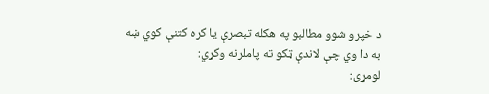د خپرو شوو مطالبو په هکله تبصرې یا کره کتنې کوي ښه به دا وي چې لاندې ټکو ته پاملرنه وکړي:
لومړی: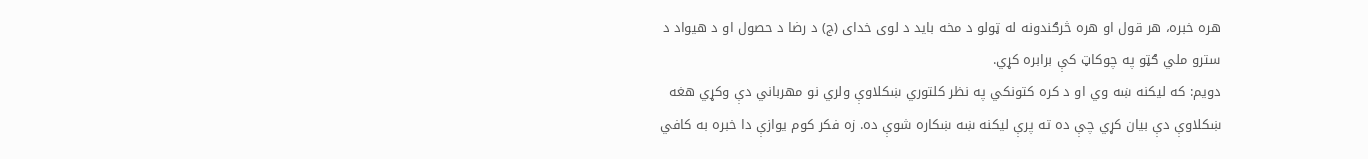هره خبره، هر قول او هره څرګندونه له ټولو د مخه باید د لوی خدای (ج) د رضا د حصول او د هیواد د سترو ملي ګټو په چوکاټ کې برابره کړي.
دویم: که لیکنه ښه وي او د کره کتونکي په نظر کلتوري ښکلاوې ولري نو مهرباني دې وکړي هغه ښکلاوې دې بیان کړي چې ده ته پرې لیکنه ښه ښکاره شوې ده. زه فکر کوم یوازې دا خبره به کافي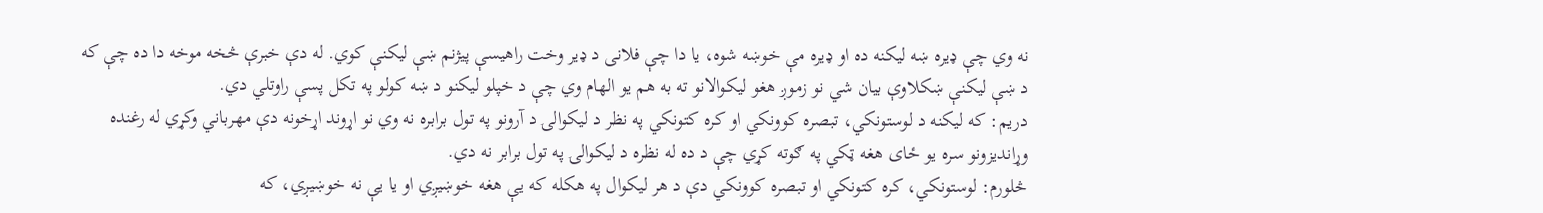نه وي چې ډیره ښه لیکنه ده او ډیره مې خوښه شوه، یا دا چې فلانی د ډیر وخت راهیسې پيژنم ښې لیکنې کوي. له دې خبرې څخه موخه دا ده چې که د ښې لیکنې ښکلاوې بیان شي نو زموږ هغو لیکوالانو ته به هم یو الهام وي چې د خپلو لیکنو د ښه کولو په تکل پسې راوتلي دي.
دریم: که لیکنه د لوستونکي، تبصره کوونکي او کره کتونکي په نظر د لیکوالۍ د آرونو په تول برابره نه وي نو اړوند اړخونه دې مهرباني وکړي له رغنده وړاندیزونو سره یو ځای هغه ټکي په ګوته کړي چې د ده له نظره د لیکوالۍ په تول برابر نه دي.
څلورم: لوستونکي، کره کتونکي او تبصره کوونکي دې د هر لیکوال په هکله که یې هغه خوښیږي او یا یې نه خوښیږي، که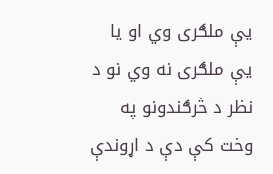یې ملګری وي او یا یې ملګری نه وي نو د نظر د څرګندونو په وخت کې دې د اړوندې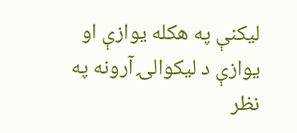لیکنې په هکله یوازې او یوازې د لیکوالۍ آرونه په نظر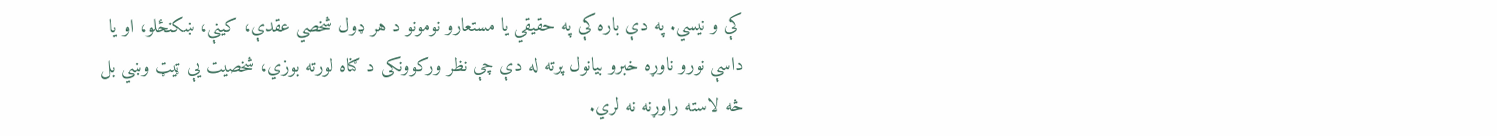کې و نیسي. په دې باره کې په حقیقي یا مستعارو نومونو د هر ډول شخصي عقدې، کینې، ښکنځلو، او یا داسې نورو ناوړه خبرو بیانول پرته له دې چې نظر ورکوونکی د ګناه لورته بوزي، شخصیت یې ټیټ وښي بل څه لاسته راوړنه نه لري.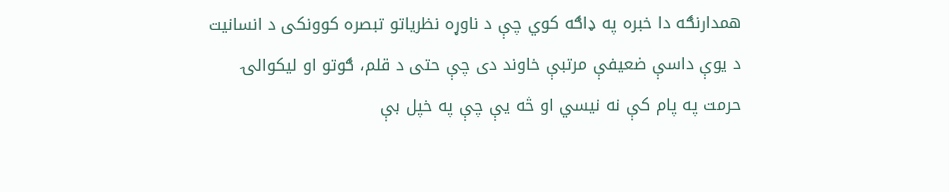همدارنګه دا خبره په ډاګه کوي چې د ناوړه نظریاتو تبصره کوونکی د انسانیت د یوې داسې ضعیفې مرتبې خاوند دی چې حتی د قلم، ګوتو او لیکوالۍ حرمت په پام کې نه نیسي او څه یې چې په خپل بې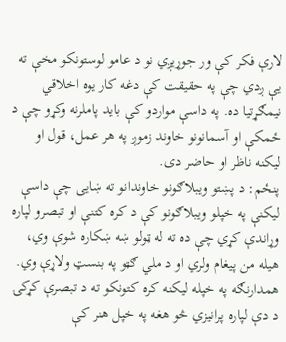لارې فکر کې ور جوړیږي نو د عامو لوستونکو مخې ته یې ږدي چې په حقیقت کې دغه کار یوه اخلاقي نیمګړتیا ده. په داسې مواردو کې باید پاملرنه وکړو چې د ځمکې او آسمانونو خاوند زموږ په هر عمل، قول او لیکنه ناظر او حاضر دی.
پنځم: د پښتو ویبلاګونو خاوندانو ته ښايی چې داسې لیکنې په خپلو ویبلاګونو کې د کره کتنې او تبصرو لپاره وړاندې کړي چې ده ته له ټولو ښه ښکاره شوې وي، هیله من پیغام ولري او د ملي ګټو په بنسټ ولاړې وي. همدارنګه په خپله لیکنه کره کتونکو ته د تبصرې کړکۍ د دې لپاره پرانیزي څو هغه په خپل هنر کې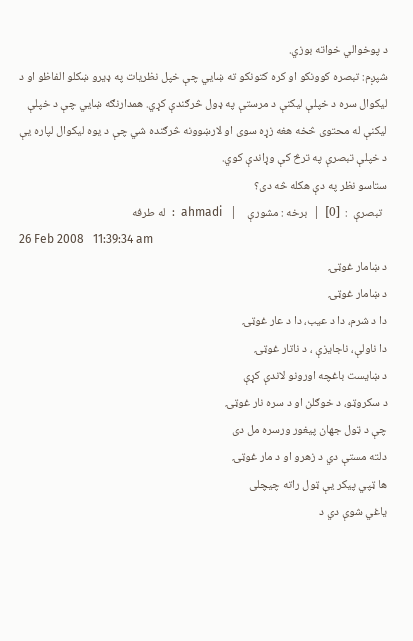د پوخوالي خواته بوزي.
شپږم: تبصره کوونکو او کره کتونکو ته ښايي چې خپل نظریات په ډیرو ښکلو الفاظو او د لیکوال سره د خپلې لیکنې د مرستې په ډول څرګندې کړي. همدارنګه ښايي چې د خپلې لیکنې له محتوی څخه هغه زړه سوی او لارښوونه څرګنده شي چې د یوه لیکوال لپاره یې د خپلې تبصرې په ترڅ کې وړاندې کوي.
ستاسو نظر په دې هکله څه دی؟
  تبصرې  :  [0]  |  برخه : مشورې    |   ahmadi  :  له طرفه
26 Feb 2008   11:39:34 am
د ښامار غوټۍ
د ښامار غوټۍ
دا د شرم، دا د عیب، دا د عار غوټۍ
دا ناولې، ناجایزې ، د ناتار غوټۍ
د ښایست باغچه اورونو لاندې کړې
د سکروټو، د خوګلن او د سره نار غوټۍ
چې د ټول جهان پیغور ورسره مل دی
دلته مستې دي د زهرو او د مار غوټۍ
ها ټپي پیکر یې ټول راته چیچلی
یاغي شوې دي د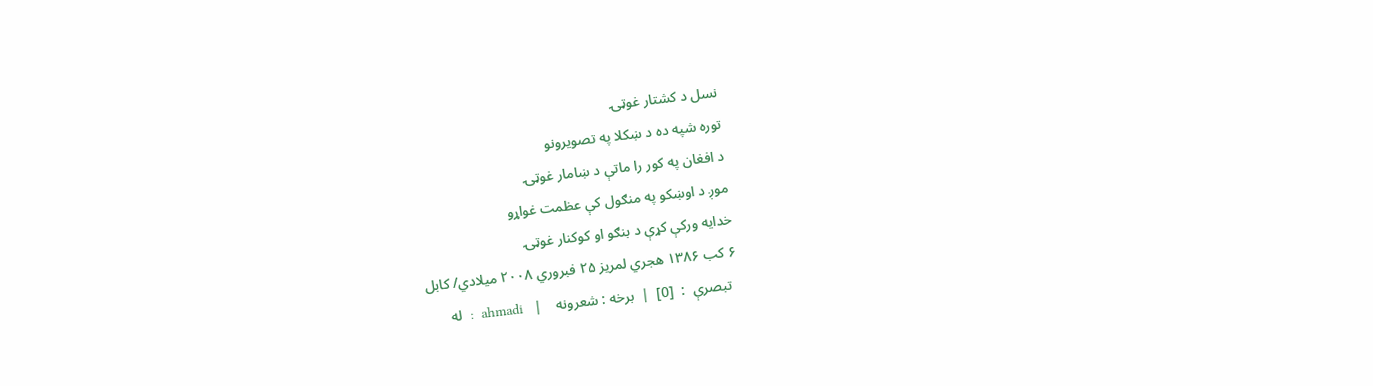نسل د کشتار غوټۍ
توره شپه ده د ښکلا په تصویرونو
د افغان په کور را ماتې د ښامار غوټۍ
موږ د اوښکو په منګول کې عظمت غواړو
خدایه ورکې کړې د بنګو او کوکنار غوټۍ
۶ کب ۱۳۸۶ هجري لمریز ۲۵ فبروري ۲۰۰۸ میلادي/ کابل
  تبصرې  :  [0]  |  برخه : شعرونه    |   ahmadi  :  له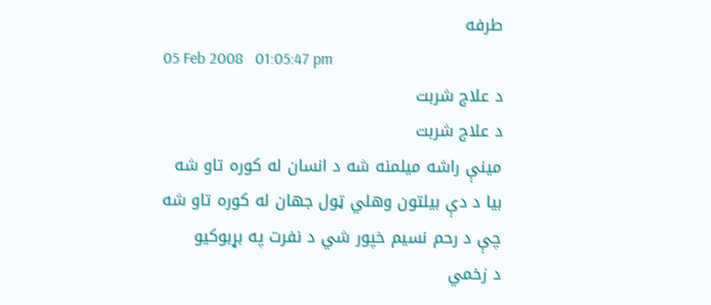طرفه
05 Feb 2008   01:05:47 pm
د علاج شربت
د علاج شربت
مینې راشه میلمنه شه د انسان له کوره تاو شه
بیا د دې بیلتون وهلي ټول جهان له کوره تاو شه
چې د رحم نسیم خپور شي د نفرت په بړبوکیو
د زخمي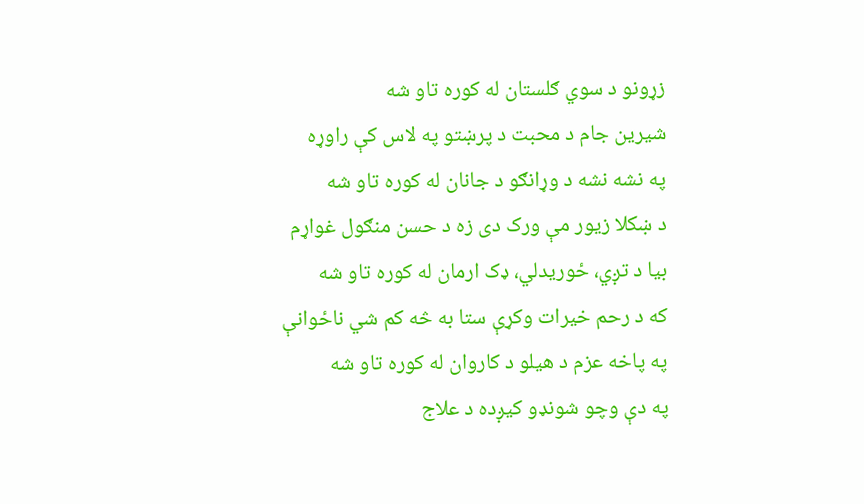زړونو د سوي ګلستان له کوره تاو شه
شیرین جام د محبت د پرښتو په لاس کې راوړه
په نشه نشه د وړانګو د جانان له کوره تاو شه
د ښکلا زیور مې ورک دی زه د حسن منګول غواړم
بیا د تږي، ځوریدلي، ډک ارمان له کوره تاو شه
که د رحم خیرات وکړې ستا به څه کم شي ناځوانې
په پاخه عزم د هیلو د کاروان له کوره تاو شه
په دې وچو شونډو کیږده د علاج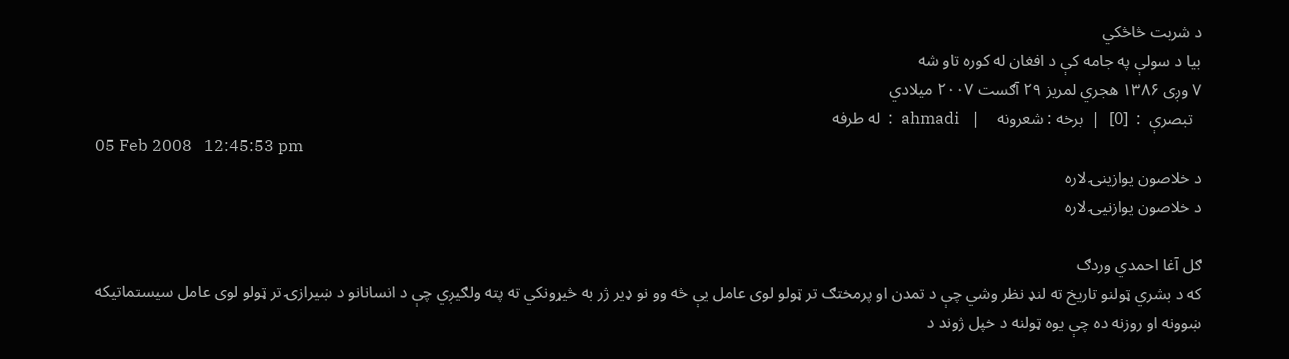د شربت څاڅکي
بیا د سولې په جامه کې د افغان له کوره تاو شه
۷ وږی ۱۳۸۶ هجري لمریز ۲۹ آګست ۲۰۰۷ میلادي
  تبصرې  :  [0]  |  برخه : شعرونه    |   ahmadi  :  له طرفه
05 Feb 2008   12:45:53 pm
د خلاصون یوازینۍ لاره
د خلاصون یوازنیۍ لاره

ګل آغا احمدي وردګ
که د بشري ټولنو تاریخ ته لنډ نظر وشي چې د تمدن او پرمختګ تر ټولو لوی عامل یې څه وو نو ډیر ژر به څیړونکي ته پته ولګیږي چې د انسانانو د ښیرازۍ تر ټولو لوی عامل سیستماتیکه ښوونه او روزنه ده چې یوه ټولنه د خپل ژوند د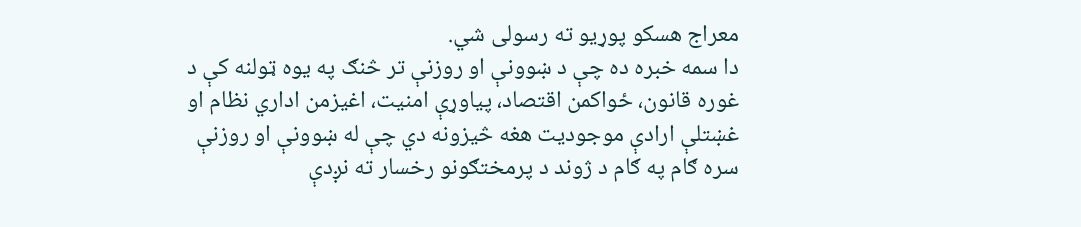معراج هسکو پوړیو ته رسولی شي.
دا سمه خبره ده چې د ښوونې او روزنې تر څنګ په یوه ټولنه کې د غوره قانون، ځواکمن اقتصاد، پیاوړې امنیت، اغیزمن اداري نظام او غښتلې ارادې موجودیت هغه څیزونه دي چې له ښوونې او روزنې سره ګام په ګام د ژوند د پرمختګونو رخسار ته نږدې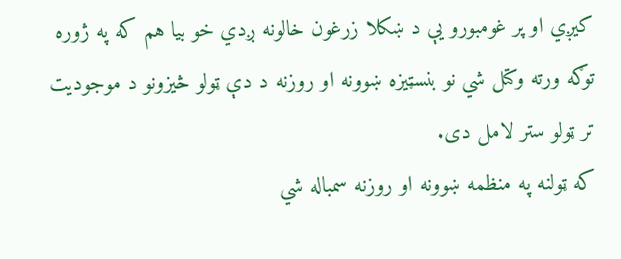کيږي او پر غومبورو یې د ښکلا زرغون خالونه ږدي خو بیا هم که په ژوره توګه ورته وکتل شي نو بنسټیزه ښوونه او روزنه د دې ټولو څیزونو د موجودیت تر ټولو ستر لامل دی.
که ټولنه په منظمه ښوونه او روزنه سمباله شي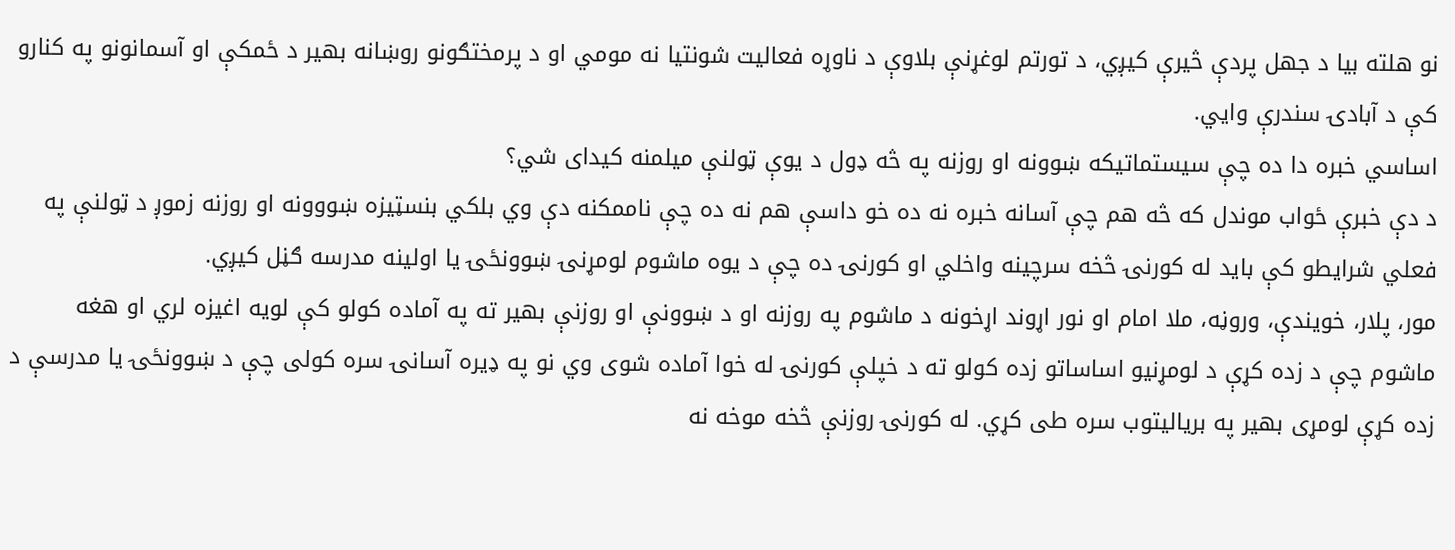نو هلته بیا د جهل پردې څیرې کیږي، د تورتم لوغړنې بلاوې د ناوړه فعالیت شونتیا نه مومي او د پرمختګونو روښانه بهیر د ځمکې او آسمانونو په کنارو کې د آبادۍ سندرې وايي.
اساسي خبره دا ده چې سیستماتیکه ښوونه او روزنه په څه ډول د یوې ټولنې میلمنه کیدای شي؟
د دې خبرې ځواب موندل که څه هم چې آسانه خبره نه ده خو داسې هم نه ده چې ناممکنه دې وي بلکي بنسټیزه ښووونه او روزنه زموږ د ټولنې په فعلي شرایطو کې باید له کورنۍ څخه سرچینه واخلي او کورنۍ ده چې د یوه ماشوم لومړنۍ ښوونځۍ یا اولینه مدرسه ګڼل کیږي.
مور، پلار، خویندې، وروڼه، ملا امام او نور اړوند اړخونه د ماشوم په روزنه او د ښوونې او روزنې بهیر ته په آماده کولو کې لویه اغیزه لري او هغه ماشوم چې د زده کړې د لومړنیو اساساتو زده کولو ته د خپلې کورنۍ له خوا آماده شوی وي نو په ډیره آسانۍ سره کولی چې د ښوونځۍ یا مدرسې د زده کړې لومړی بهیر په بریالیتوب سره طی کړي. له کورنۍ روزنې څخه موخه نه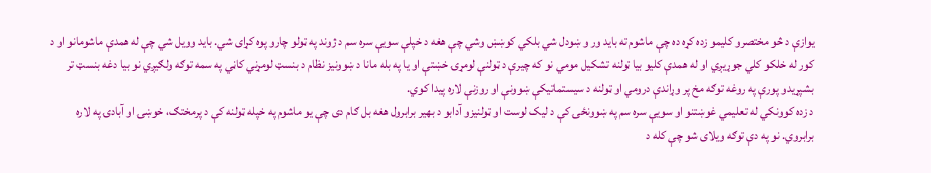یوازې د څو مختصرو کلیمو زده کړه ده چې ماشوم ته باید ور و ښودل شي بلکي کوښښ وشي چې هغه د خپلې سویې سره سم د ژوند په ټولو چارو پوه کړای شي. باید وویل شي چې له همدې ماشومانو او د کور له خلکو کلي جوړیږي او له همدې کلیو بیا ټولنه تشکیل مومي نو که چیرې د ټولنې لومړۍ خښتې او یا په بله مانا د ښوونیز نظام د بنسټ لومړني کاڼي په سمه توګه ولګیږي نو بیا دغه بنسټ تر بشپړیدو پورې په روغه توګه مخ پر وړاندې درومي او ټولنه د سیستماتیکې ښوونې او روزنې لاره پیدا کوي.
د زده کوونکي له تعلیمي غوښتنو او سویې سره سم په ښوونځۍ کې د لیک لوست او ټولنیزو آدابو د بهیر برابرول هغه بل ګام دی چې یو ماشوم په خپله ټولنه کې د پرمختګ، خوښۍ او آبادۍ په لاره برابروي. نو په دې توګه ویلای شو چې کله د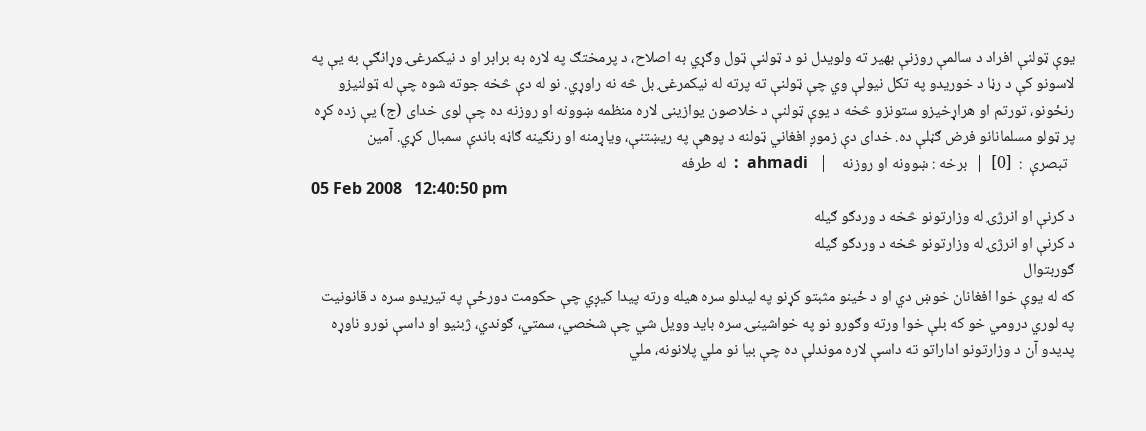یوې ټولنې افراد د سالمې روزنې بهیر ته ولویدل نو د ټولنې ټول وګړي به اصلاح، د پرمختګ په لاره به برابر او د نیکمرغۍ وړانګې به یې په لاسونو کې د رڼا د خوریدو په تکل نیولې وي چې ټولنې ته پرته له نیکمرغۍ بل څه نه راوړي. نو له دې څخه جوته شوه چې له ټولنیزو رنځونو، تورتم او هراړخیزو ستونزو څخه د یوې ټولنې د خلاصون یوازینی لاره منظمه ښوونه او روزنه ده چې لوی خدای (ج) یې زده کړه پر ټولو مسلمانانو فرض ګڼلې ده. خدای دې زموږ افغاني ټولنه د پوهې په ریښتنې، ویاړمنه او رنګینه ګاڼه باندې سمبال کړي. آمین
  تبصرې  :  [0]  |  برخه : ښوونه او روزنه    |   ahmadi  :  له طرفه
05 Feb 2008   12:40:50 pm
د کرنې او انرژۍ له وزارتونو څخه د وردګو ګیله
د کرنې او انرژۍ له وزارتونو څخه د وردګو ګیله
ګوربتوال
که له یوې خوا افغانان خوښ دي او د ځینو مثبتو کړنو په لیدلو سره هیله ورته پیدا کیږي چې حکومت دورځې په تیریدو سره د قانونیت په لوري درومي خو که بلې خوا ورته وګورو نو په خواشینۍ سره باید وویل شي چې شخصي، سمتي، ګوندي، ژبنیو او داسې نورو ناوړه پدیدو آن د وزارتونو اداراتو ته داسې لاره موندلې ده چې بیا نو ملي پلانونه، ملي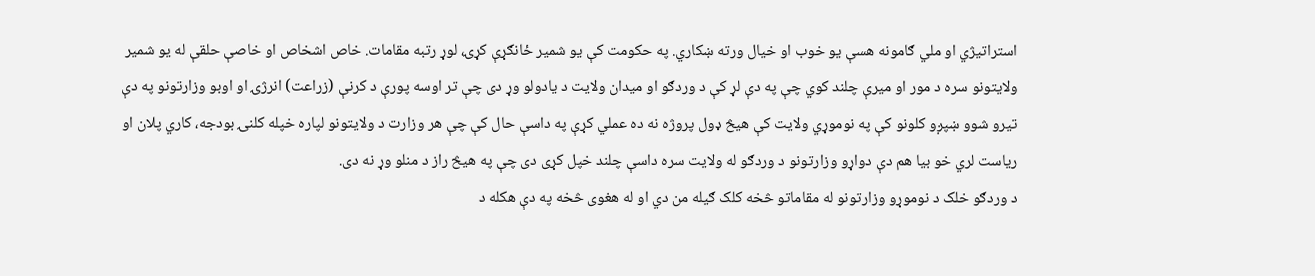استراتیژي او ملي ګامونه هسې یو خوب او خیال ورته ښکاري. په حکومت کې یو شمیر ځانګړې کړۍ، لوړ رتبه مقامات. خاص اشخاص او خاصې حلقې له یو شمیر ولایتونو سره د مور او میرې چلند کوي چې په دې لړ کې د وردګو او میدان ولایت د یادولو وړ دی چې تر اوسه پورې د کرنې (زراعت) انرژۍ او اوبو وزارتونو په دې تیرو شوو ښپږو کلونو کې په نوموړي ولایت کې هیڅ ډول پروژه نه ده عملي کړې په داسې حال کې چې هر وزارت د ولایتونو لپاره خپله کلنۍ بودجه، کاري پلان او ریاست لري خو بیا هم دې دواړو وزارتونو د وردګو له ولایت سره داسې چلند خپل کړی دی چې په هیڅ راز د منلو وړ نه دی.
د وردګو خلک د نوموړو وزارتونو له مقاماتو څخه کلک ګیله من دي او له هغوی څخه په دې هکله د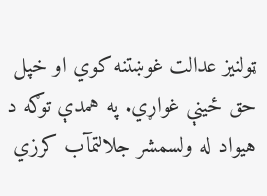ټولنیز عدالت غوښتنه کوي او خپل حق ځینې غواړي. په همدې توګه د هیواد له ولسمشر جلالتمآب کرزي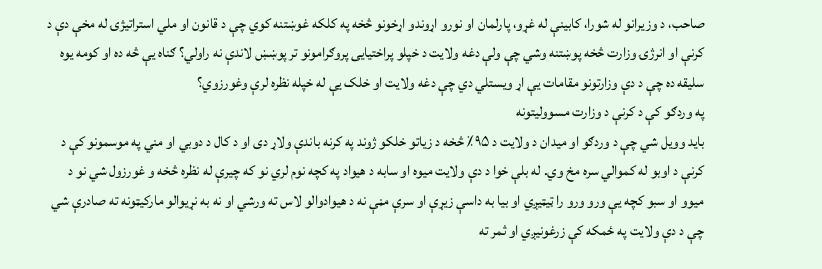صاحب، د وزیرانو له شورا، کابینې له غړو، پارلمان او نورو اړوندو اړخونو څخه په کلکه غوښتنه کوي چې د قانون او ملي استراتیژۍ له مخې دې د کرنې او انرژۍ وزارت څخه پوښتنه وشي چې ولې دغه ولایت د خپلو پراختیايی پروګرامونو تر پوښښ لاندې نه راولي؟ ګناه یې څه ده او کومه یوه سلیقه ده چې د دې وزارتونو مقامات یې اړ ویستلي دي چې دغه ولایت او خلک یې له خپله نظره لرې وغورزوي؟
په وردګو کې د کرنې د وزارت مسوولیتونه
باید وویل شي چې د وردګو او میدان د ولایت د ۹۵٪ څخه د زیاتو خلکو ژوند په کرنه باندې ولاړ دی او د کال د دوبي او مني په موسمونو کې د کرنې د اوبو له کموالي سره مخ وي. له بلې خوا د دې ولایت میوه او سابه د هیواد په کچه نوم لري نو که چیرې له نظره څخه و غورزول شي نو د میوو او سبو کچه یې ورو ورو را ټیټیږي او بیا به داسې زیړې او سرې مڼې نه د هیوادوالو لاس ته ورشي او نه به نړیوالو مارکیټونه ته صادرې شي چې د دې ولایت په ځمکه کې زرغونیږي او ثمر ته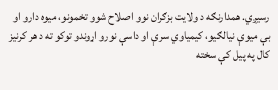رسیږي. همدارنګه د ولایت بزګران نوو اصلاح شوو تخمونو، میوه دارو او بې میوې نیالګیو، کیمیاوي سرې او داسې نورو اړوندو توکو ته د هر کرنیز کال په پیل کې سخته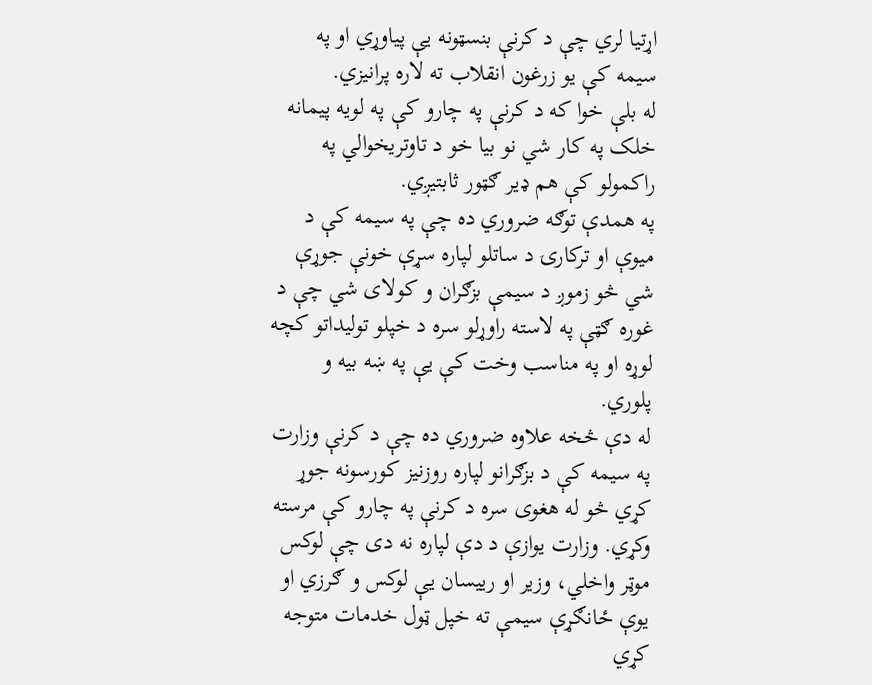اړتیا لري چې د کرنې بنسټونه یې پیاوړي او په سیمه کې یو زرغون انقلاب ته لاره پرانیزي.
له بلې خوا که د کرنې په چارو کې په لویه پيمانه خلک په کار شي نو بیا خو د تاوتریخوالي په راکمولو کې هم ډیر ګټور ثابتیږي.
په همدې توګه ضروري ده چې په سیمه کې د میوې او ترکارۍ د ساتلو لپاره سړې خونې جوړې شي څو زموږ د سیمې بزګران و کولای شي چې د غوره ګټې په لاسته راوړلو سره د خپلو تولیداتو کچه لوړه او په مناسب وخت کې یې په ښه بیه و پلوري.
له دې څخه علاوه ضروري ده چې د کرنې وزارت په سیمه کې د بزګرانو لپاره روزنیز کورسونه جوړ کړي څو له هغوی سره د کرنې په چارو کې مرسته وکړي. وزارت یوازې د دې لپاره نه دی چې لوکس موټر واخلي، وزیر او رییسان یې لوکس و ګرزي او یوې ځانګړې سیمې ته خپل ټول خدمات متوجه کړي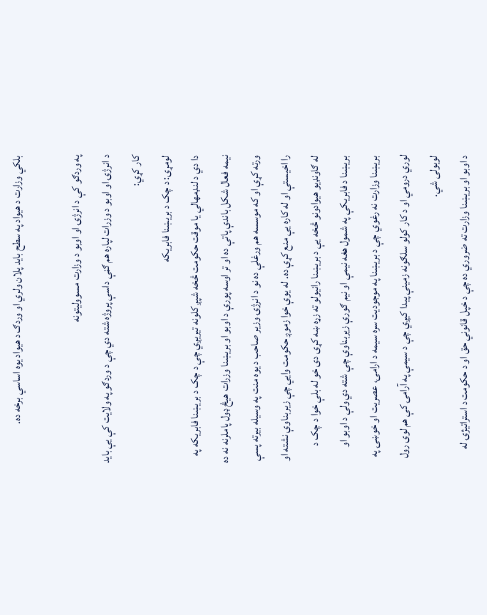بلکي وزارت د هیواد په سطح باید پلان ولري او وردګ د هیواد یوه اساسي برخه ده.

په وردګو کې د انرژۍ او اوبو د وزارت مسوولیتونه
د انرژۍ او اوبو د وزرات لپاره هم ګڼې داسې پروژه شته دي چې د وردګو په ولایت کې یې باید کار کړي:
لومړی: د چک د بریښنا فابریکه
دا دي د لنډمهالي یا موقت حکومت څخه شپږ کلونه تیریږي چې د چک د بریښنا فابریکه په نیمه فعال شکل باندې پاتې ده او تر اوسه پورې د اوبو او بریښنا وزرات هیڅ ډول پاملرنه نه ده ورته کړې او که موسسه هم ورغلې ده نو د انرژۍ وزیر صاحب د یوه منت په وسیله بیرته پسې را اخیستې او له کاره یې منع کړې ده. له یوې خوا زموږ حکومت وایي چې زیربناوې نشته او له ګاونډیو هیوادونو څخه یې د بریښنا رانیولو ته زړه ښه کړی دی خو له بلې خوا د چک د بریښنا د فابریکې په شمول هغه نیمې او نیم ګورې زیربناوې چې شته دي ولې د اوبو او بريښنا وزارت نه رغوي چې د بریښنا په موجودیت سره سیمه د ارامۍ، عصریت او خوښۍ په لوري درومي او د کار کولو سلګونه زمینې پيدا کیږي چې د سیمې په آرامۍ کې هم لوی رول لوبولی شي.
د اوبو او بریښنا وزارت ته ضروري ده چې د خپل قانوني حق او د حکومت د استراتیژۍ له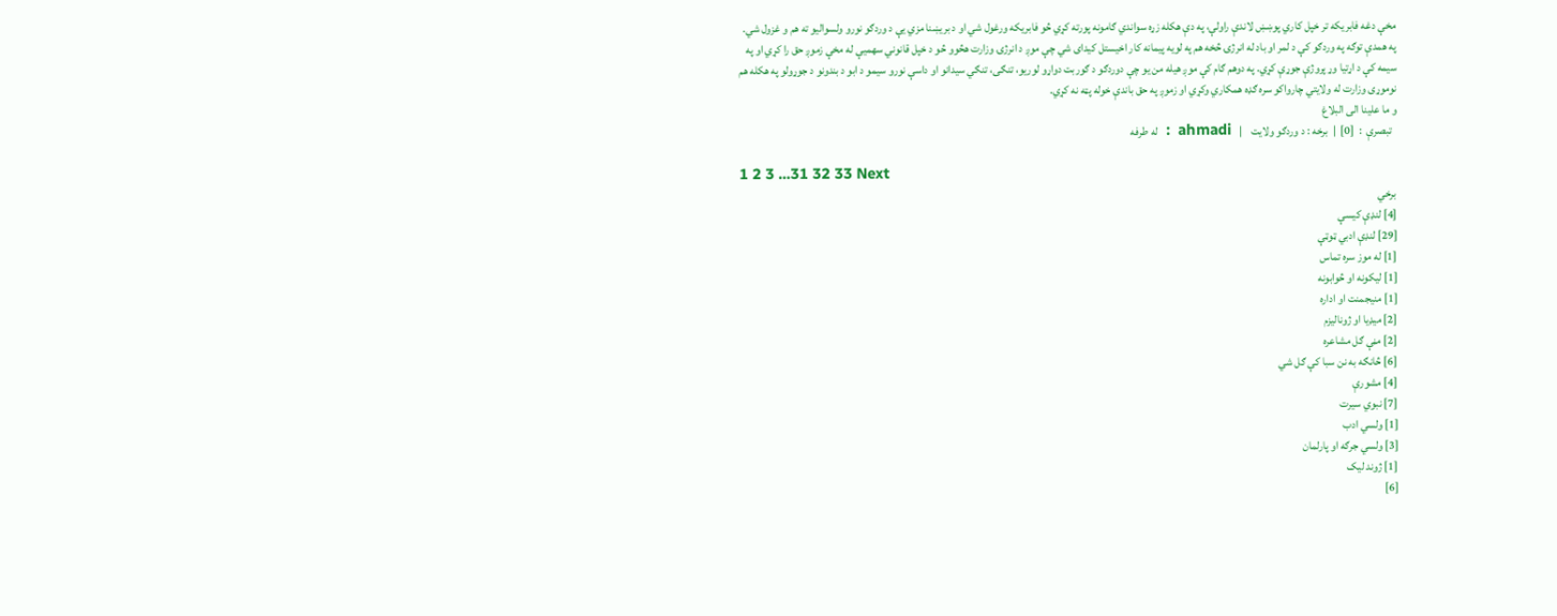مخې دغه فابریکه تر خپل کاري پوښښ لاندې راولې، په دې هکله زړه سواندي ګامونه پورته کړي څو فابریکه ورغول شي او د بریښنا مزي یې د وردګو نورو ولسوالیو ته هم و غزول شي.
په همدې توګه په وردګو کې د لمر او باد له انرژۍ څخه هم په لویه پيمانه کار اخیستل کیدای شي چې موږ د انرژۍ وزارت هڅوو څو د خپل قانوني سهمیې له مخې زموږ حق را کړي او په سیمه کې د اړتیا وړ پروژې جوړې کړي. په دوهم ګام کې موږ هیله من یو چې دوردګو د ګوربت دواړو لوریو، تنګی، تنګي سیدانو او داسې نورو سیمو د ابو د بندونو د جوړولو په هکله هم نوموړی وزارت له ولایتي چارواکو سره ګډه همکاري وکړي او زموږ په حق باندې خوله پټه نه کړي.
و ما علینا الی البلاغ
  تبصرې  :  [0]  |  برخه : د وردګو ولایت    |   ahmadi  :  له طرفه

1 2 3 ...31 32 33 Next
برخي
[4] لنډې کیسې
[29] لنډې ادبي ټوټې
[1] له موز سره تماس
[1] لیکونه او څوابونه
[1] منیجمنت او اداره
[2] میډیا او ژونالیزم
[2] مڼې ګل مشاعره
[6] څانګه به نن سبا کې ګل شي
[4] مشورې
[7] نبوي سیرت
[1] ولسي ادب
[3] ولسي جرګه او پارلمان
[1] ژوند لیک
[6]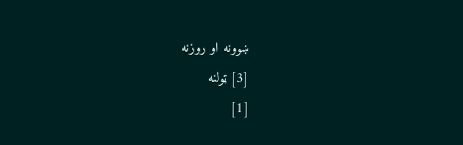ښوونه او روزنه
[3] ټولنه
[1]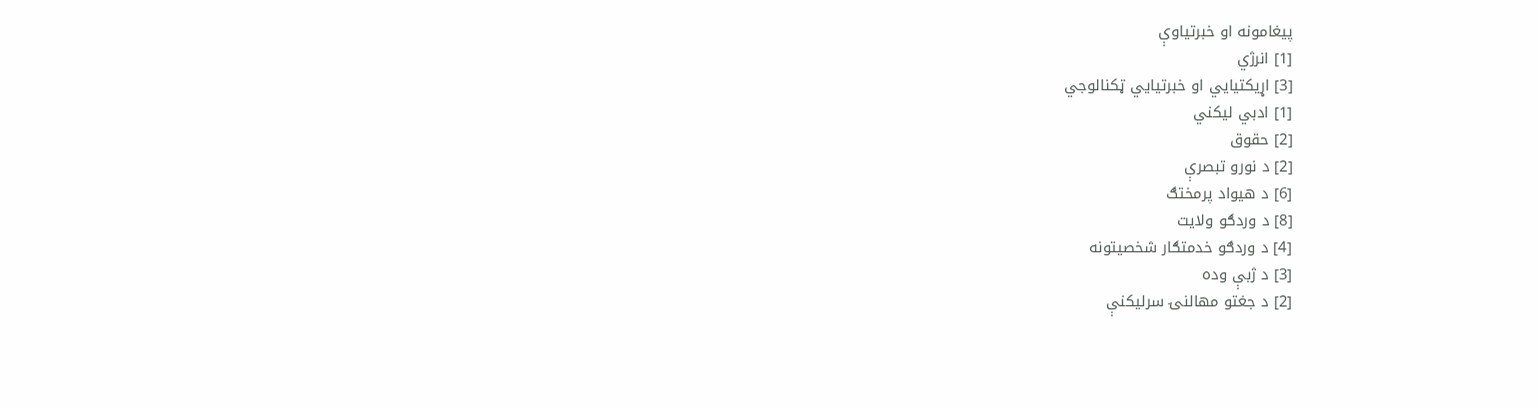پیغامونه او خبرتیاوې
[1] انرژي
[3] اړیکتیایي او خبرتیایي ټکنالوجي
[1] ادبي لیکني
[2] حقوق
[2] د نورو تبصرې
[6] د هیواد پرمختګ
[8] د وردګو ولایت
[4] د وردګو خدمتګار شخصیتونه
[3] د ژبې وده
[2] د جغتو مهالنۍ سرلیکنې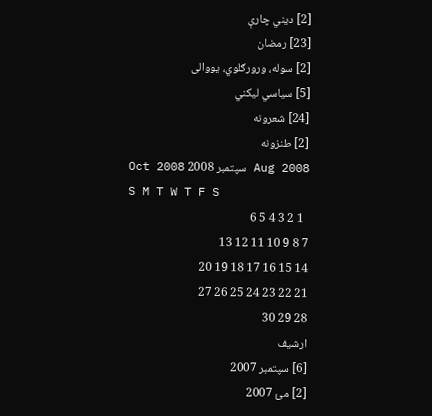[2] دیني چارې
[23] رمضان
[2] سوله، ورورګلوي، یووالی
[5] سیاسي لیکني
[24] شعرونه
[2] طنزونه
Aug 2008 سپتمبر 2008 Oct 2008
S M T W T F S
  1 2 3 4 5 6
7 8 9 10 11 12 13
14 15 16 17 18 19 20
21 22 23 24 25 26 27
28 29 30
ارشيف
[6] سپتمبر 2007
[2] مئ 2007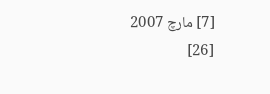[7] مارچ 2007
[26]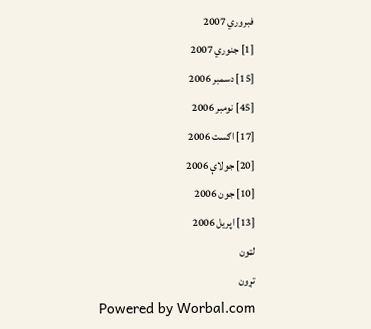فبروري 2007
[1] جنوري 2007
[15] دسمبر 2006
[45] نومبر 2006
[17] اګست 2006
[20] جولاې 2006
[10] جون 2006
[13] اپريل 2006
لټون
تړون
Powered by Worbal.com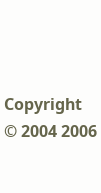Copyright © 2004 2006